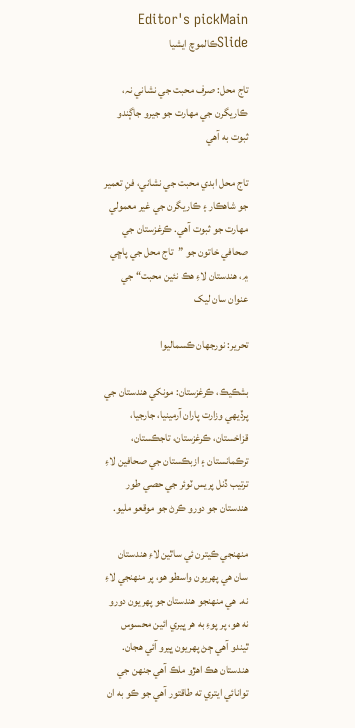Editor's pickMain Slideڪالموچ ايشيا

تاج محل: صرف محبت جي نشاني نہ، ڪاريگرن جي مهارت جو جيرو جاڳندو ثبوت به آهي

تاج محل ابدي محبت جي نشاني، فنِ تعمير جو شاهڪار ۽ ڪاريگرن جي غير معمولي مهارت جو ثبوت آهي. ڪرغزستان جي صحافي خاتون جو ”تاج محل جي پاڇي ۾، هندستان لاءِ هڪ نئين محبت“ جي عنوان سان ليک

تحرير: نورجهان ڪسماليوا

بشڪيڪ، ڪرغزستان: مونکي هندستان جي پرڏيهي وزارت پاران آرمينيا، جارجيا، قزاخستان، ڪرغزستان، تاجڪستان، ترڪمانستان ۽ ازبڪستان جي صحافين لاءِ ترتيب ڏنل پريس ٽوئر جي حصي طور هندستان جو دورو ڪرڻ جو موقعو مليو.

منهنجي ڪيترن ئي ساٿين لاءِ هندستان سان هي پهريون واسطو هو، پر منهنجي لاءِ نه. هي منهنجو هندستان جو پهريون دورو نه هو، پر پوءِ به هر ڀيري ائين محسوس ٿيندو آهي ڄڻ پهريون ڀيرو آئي هجان. هندستان هڪ اهڙو ملڪ آهي جنهن جي توانائي ايتري ته طاقتور آهي جو ڪو به ان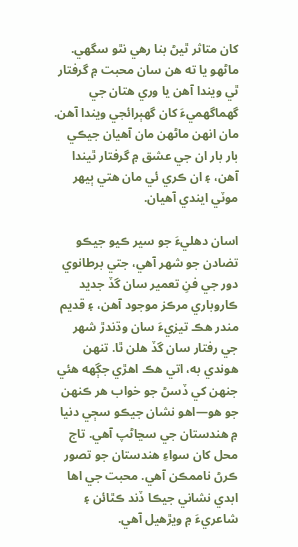کان متاثر ٿيڻ بنا رهي نٿو سگهي. ماڻهو يا ته هن سان محبت ۾ گرفتار ٿي ويندا آهن يا وري هتان جي گهماگهميءَ کان گهٻرائجي ويندا آهن. مان انهن ماڻهن مان آهيان جيڪي بار بار ان جي عشق ۾ گرفتار ٿيندا آهن، ۽ ان ڪري ئي مان هتي ٻيهر موٽي ايندي آهيان.

اسان دهليءَ جو سير ڪيو جيڪو تضادن جو شهر آھي، جتي برطانوي دور جي فنِ تعمير سان گڏ جديد ڪاروباري مرڪز موجود آهن، ۽ قديم مندر هڪ تيزيءَ سان وڌندڙ شھر جي رفتار سان گڏ هلن ٿا. تنهن هوندي به، اتي هڪ اهڙي جڳهه هئي جنهن کي ڏسڻ جو خواب هر ڪنهن جو هو—اهو نشان جيڪو سڄي دنيا ۾ هندستان جي سڃاڻپ آهي. تاج محل کان سواءِ هندستان جو تصور ڪرڻ ناممڪن آهي. محبت جي اها ابدي نشاني جيڪا ڏند ڪٿائن ۽ شاعريءَ ۾ ويڙهيل آهي.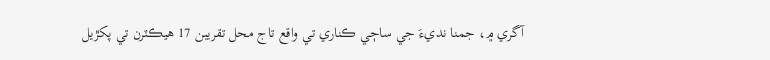آگري ۾، جمنا نديءَ جي ساڄي ڪناري تي واقع تاج محل تقريبن 17 هيڪٽرن تي پکڙيل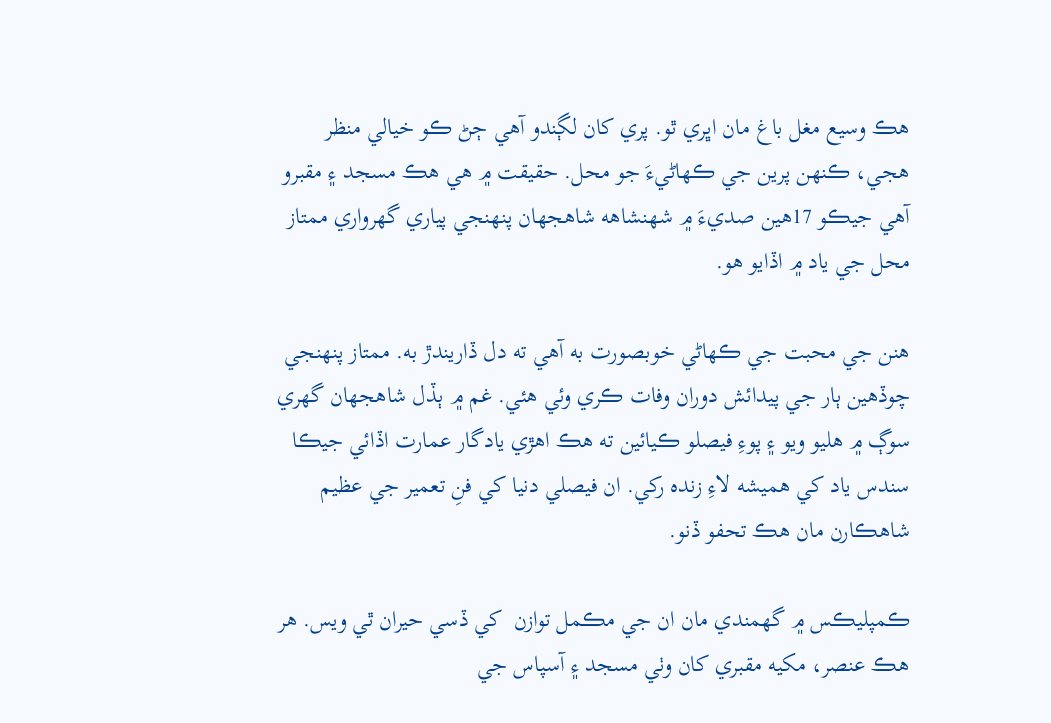هڪ وسيع مغل باغ مان اڀري ٿو. پري کان لڳندو آهي ڄڻ ڪو خيالي منظر هجي، ڪنهن پرين جي ڪهاڻيءَ جو محل. حقيقت ۾ هي هڪ مسجد ۽ مقبرو آهي جيڪو 17هين صديءَ ۾ شهنشاهه شاهجهان پنهنجي پياري گهرواري ممتاز محل جي ياد ۾ اڏايو هو.

هنن جي محبت جي ڪهاڻي خوبصورت به آهي ته دل ڏاريندڙ به. ممتاز پنهنجي چوڏهين ٻار جي پيدائش دوران وفات ڪري وئي هئي. غم ۾ ٻڏل شاهجهان گهري سوڳ ۾ هليو ويو ۽ پوءِ فيصلو ڪيائين ته هڪ اهڙي يادگار عمارت اڏائي جيڪا سندس ياد کي هميشه لاءِ زنده رکي. ان فيصلي دنيا کي فنِ تعمير جي عظيم شاهڪارن مان هڪ تحفو ڏنو.

ڪمپليڪس ۾ گهمندي مان ان جي مڪمل توازن  کي ڏسي حيران ٿي ويس. هر هڪ عنصر، مکيه مقبري کان وٺي مسجد ۽ آسپاس جي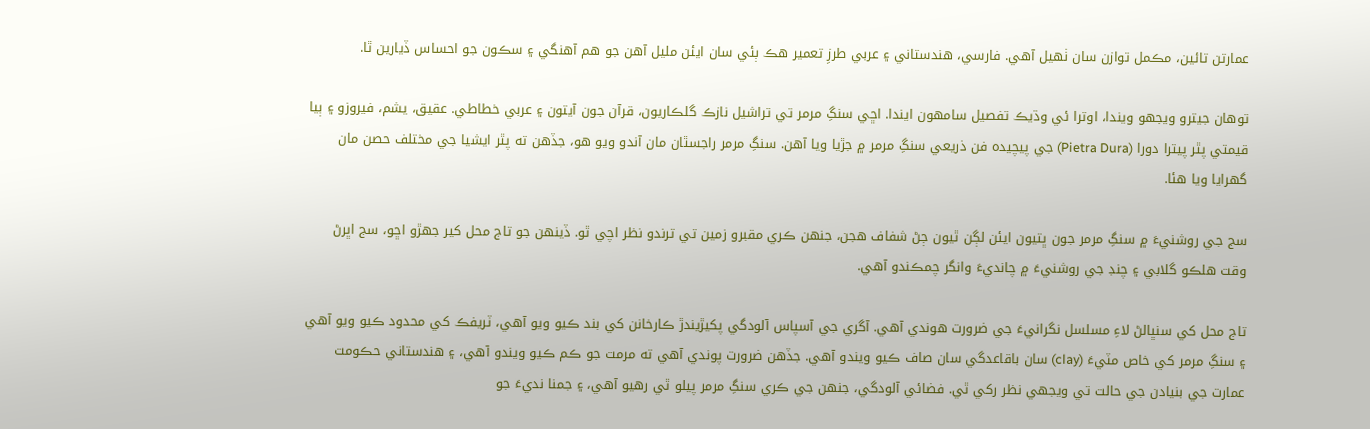عمارتن تائين، مڪمل توازن سان ٺهيل آهي. فارسي، هندستاني ۽ عربي طرزِ تعمير هڪ ٻئي سان ايئن مليل آهن جو هم آهنگي ۽ سڪون جو احساس ڏيارين ٿا.

توهان جيترو ويجهو ويندا، اوترا ئي وڌيڪ تفصيل سامهون ايندا. اڇي سنگِ مرمر تي تراشيل نازڪ گلڪاريون، قرآن جون آيتون ۽ عربي خطاطي. عقيق، يشم، فيروزو ۽ ٻيا قيمتي پٿر پيترا دورا (Pietra Dura) جي پيچيده فن ذريعي سنگِ مرمر ۾ جڙيا ويا آهن. سنگِ مرمر راجسٿان مان آندو ويو هو، جڏهن ته پٿر ايشيا جي مختلف حصن مان گهرايا ويا هئا.

سج جي روشنيءَ ۾ سنگِ مرمر جون ڀتيون ايئن لڳن ٿيون ڄڻ شفاف هجن، جنهن ڪري مقبرو زمين تي ترندو نظر اچي ٿو. ڏينهن جو تاج محل کير جهڙو اڇو، سج اڀرڻ وقت هلڪو گلابي ۽ چنڊ جي روشنيءَ ۾ چانديءَ وانگر چمڪندو آهي.

تاج محل کي سنڀالڻ لاءِ مسلسل نگرانيءَ جي ضرورت هوندي آهي. آگري جي آسپاس آلودگي پکيڙيندڙ ڪارخانن کي بند ڪيو ويو آهي، ٽريفڪ کي محدود ڪيو ويو آهي ۽ سنگِ مرمر کي خاص مٽيءَ (clay) سان باقاعدگي سان صاف ڪيو ويندو آهي. جڏهن ضرورت پوندي آهي ته مرمت جو ڪم ڪيو ويندو آهي، ۽ هندستاني حڪومت عمارت جي بنيادن جي حالت تي ويجهي نظر رکي ٿي. فضائي آلودگي، جنهن جي ڪري سنگِ مرمر پيلو ٿي رهيو آهي، ۽ جمنا نديءَ جو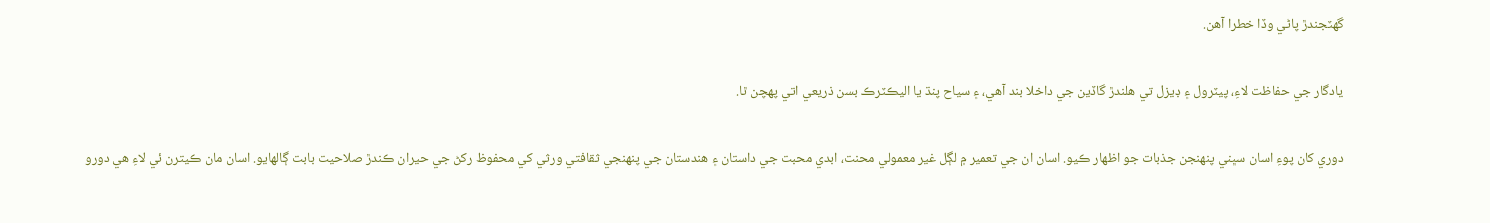گهٽجندڙ پاڻي وڏا خطرا آهن.

يادگار جي حفاظت لاءِ، پيٽرول ۽ ڊيزل تي هلندڙ گاڏين جي داخلا بند آهي، ۽ سياح پنڌ يا اليڪٽرڪ بسن ذريعي اتي پهچن ٿا.

دوري کان پوءِ اسان سڀني پنهنجن جذبات جو اظهار ڪيو. اسان ان جي تعمير ۾ لڳل غير معمولي محنت، ابدي محبت جي داستان ۽ هندستان جي پنهنجي ثقافتي ورثي کي محفوظ رکڻ جي حيران ڪندڙ صلاحيت بابت ڳالهايو. اسان مان ڪيترن ئي لاءِ هي دورو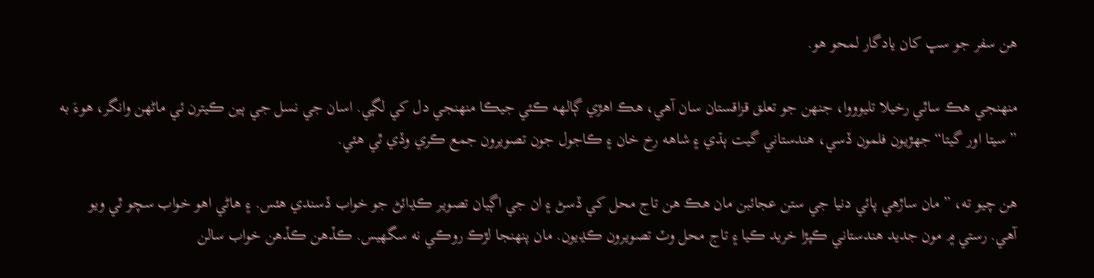هن سفر جو سڀ کان يادگار لمحو هو.

منهنجي هڪ ساٿي رخيلا تليوووا، جنهن جو تعلق قزاقستان سان آهي، هڪ اهڙي ڳالهه ڪئي جيڪا منهنجي دل کي لڳي. اسان جي نسل جي ٻين ڪيترن ئي ماڻهن وانگر، هوءَ به ”سيتا اور گيتا“ جهڙيون فلمون ڏسي، هندستاني گيت ٻڌي ۽ شاهه رخ خان ۽ ڪاجول جون تصويرون جمع ڪري وڏي ٿي هئي.

هن چيو ته، ”مان ساڙھي پائي دنيا جي ستن عجائبن مان هڪ هن تاج محل کي ڏسڻ ۽ ان جي اڳيان تصوير ڪڍائڻ جو خواب ڏسندي هئس. ۽ هاڻي اهو خواب سچو ٿي ويو آهي. رستي ۾ مون جديد هندستاني ڪپڙا خريد ڪيا ۽ تاج محل وٽ تصويرون ڪڍيون. مان پنهنجا لڙڪ روڪي نه سگهيس. ڪڏهن ڪڏهن خواب سالن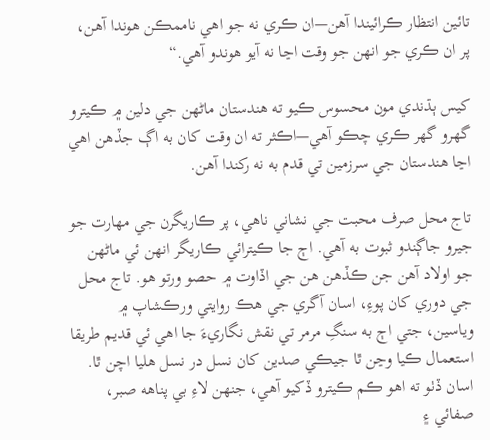تائين انتظار ڪرائيندا آهن—ان ڪري نه جو اهي ناممڪن هوندا آهن، پر ان ڪري جو انهن جو وقت اڃا نه آيو هوندو آهي.“

کيس ٻڌندي مون محسوس ڪيو ته هندستان ماڻهن جي دلين ۾ ڪيترو گهرو گهر ڪري چڪو آهي—اڪثر ته ان وقت کان به اڳ جڏهن اهي اڃا هندستان جي سرزمين تي قدم به نه رکندا آهن.

تاج محل صرف محبت جي نشاني ناهي، پر ڪاريگرن جي مهارت جو جيرو جاڳندو ثبوت به آهي. اڄ جا ڪيترائي ڪاريگر انهن ئي ماڻهن جو اولاد آهن جن ڪڏهن هن جي اڏاوت ۾ حصو ورتو هو. تاج محل جي دوري کان پوءِ، اسان آگري جي هڪ روايتي ورڪشاپ ۾ وياسين، جتي اڄ به سنگِ مرمر تي نقش نگاريءَ جا اهي ئي قديم طريقا استعمال ڪيا وڃن ٿا جيڪي صدين کان نسل در نسل هليا اچن ٿا. اسان ڏٺو ته اهو ڪم ڪيترو ڏکيو آهي، جنهن لاءِ بي پناهه صبر، صفائي ۽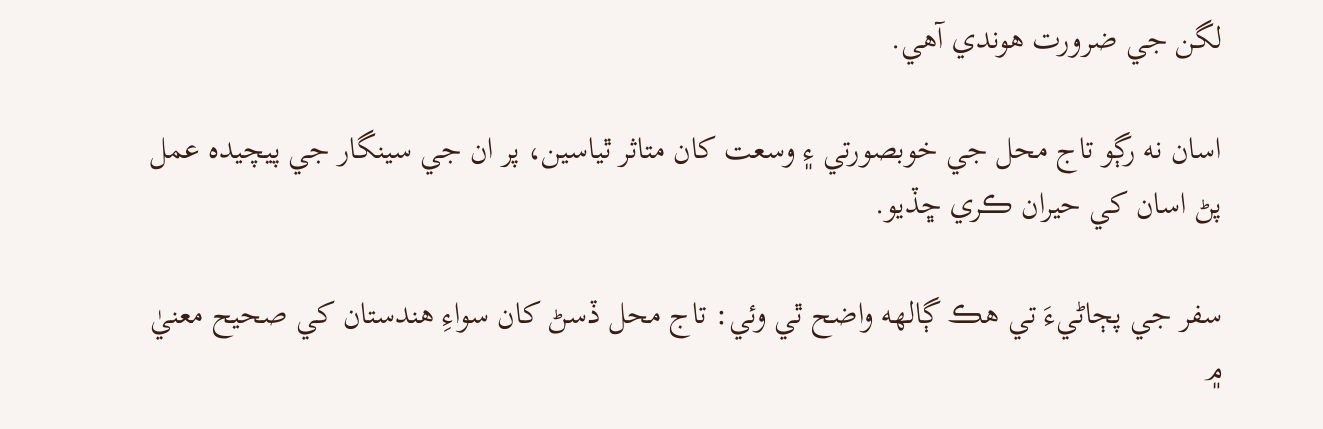لگن جي ضرورت هوندي آهي.

اسان نه رڳو تاج محل جي خوبصورتي ۽ وسعت کان متاثر ٿياسين، پر ان جي سينگار جي پيچيده عمل پڻ اسان کي حيران ڪري ڇڏيو.

سفر جي پڄاڻيءَ تي هڪ ڳالهه واضح ٿي وئي: تاج محل ڏسڻ کان سواءِ هندستان کي صحيح معنيٰ ۾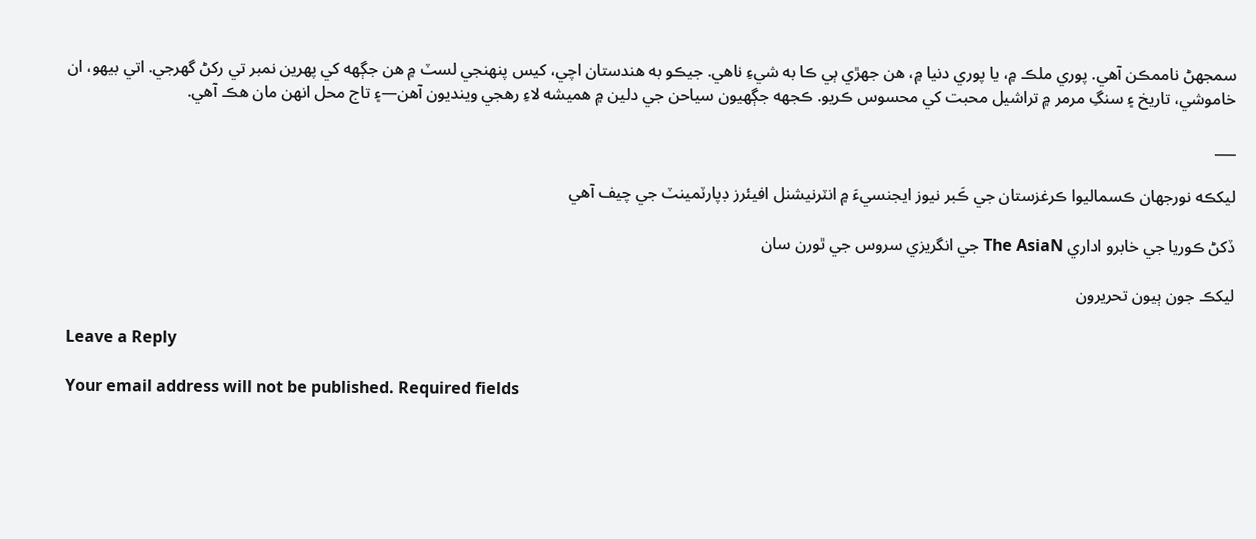سمجهڻ ناممڪن آهي. پوري ملڪ ۾، يا پوري دنيا ۾، هن جهڙي ٻي ڪا به شيءِ ناهي. جيڪو به هندستان اچي، کيس پنهنجي لسٽ ۾ هن جڳهه کي پهرين نمبر تي رکڻ گهرجي. اتي بيهو، ان خاموشي، تاريخ ۽ سنگِ مرمر ۾ تراشيل محبت کي محسوس ڪريو. ڪجهه جڳهيون سياحن جي دلين ۾ هميشه لاءِ رهجي وينديون آهن—۽ تاج محل انهن مان هڪ آهي.

___

ليکڪه نورجهان ڪسماليوا ڪرغزستان جي ڪَبر نيوز ايجنسيءَ ۾ انٽرنيشنل افيئرز ڊپارٽمينٽ جي چيف آهي

ڏکڻ ڪوريا جي خابرو اداري The AsiaN جي انگريزي سروس جي ٿورن سان

ليکڪ جون ٻيون تحريرون

Leave a Reply

Your email address will not be published. Required fields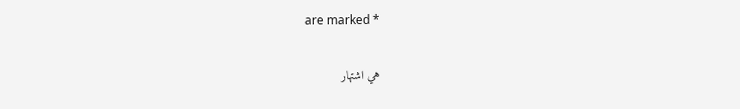are marked *

هي اشتهار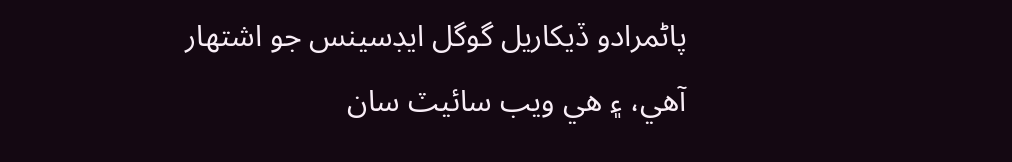پاڻمرادو ڏيکاريل گوگل ايڊسينس جو اشتهار آهي، ۽ هي ويب سائيٽ سان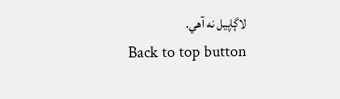لاڳاپيل نه آهي.
Back to top button